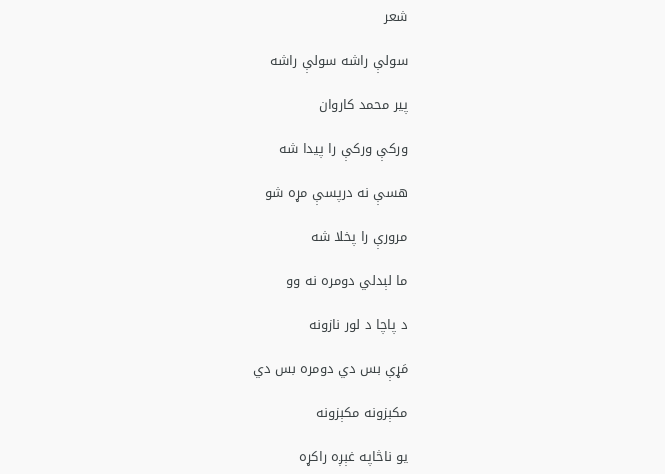شعر

سولې راشه سولې راشه

پیر محمد کاروان

ورکې ورکې را پیدا شه

هسې نه درپسې مړه شو

مرورې را پخلا شه

ما لېدلي دومره نه وو

د پاچا د لور نازونه

مَړې بس دي دومره بس دي

مکېزونه مکېزونه

یو ناڅاپه غېږه راکړه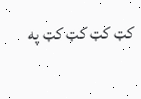کټ کټ کټ کټ په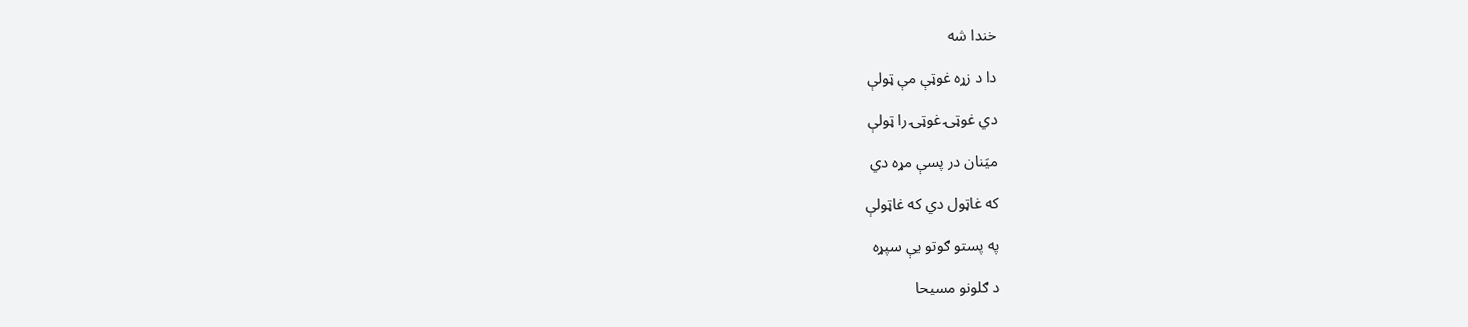خندا شه

دا د زړه غوټې مې ټولې

دي غوټۍ غوټۍ را ټولې

میَنان در پسې مړه دي

که غاټول دي که غاټولې

په پستو ګوتو یې سپړه

د ګلونو مسیحا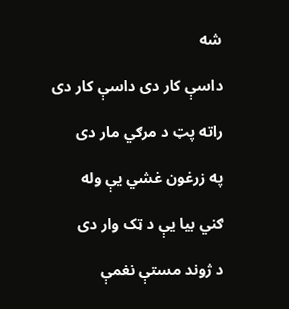شه

داسې کار دی داسې کار دی

راته پټ د مرګي مار دی

په زرغون غشي یې وله

ګني بیا یې د ټک وار دی

د ژوند مستې نغمې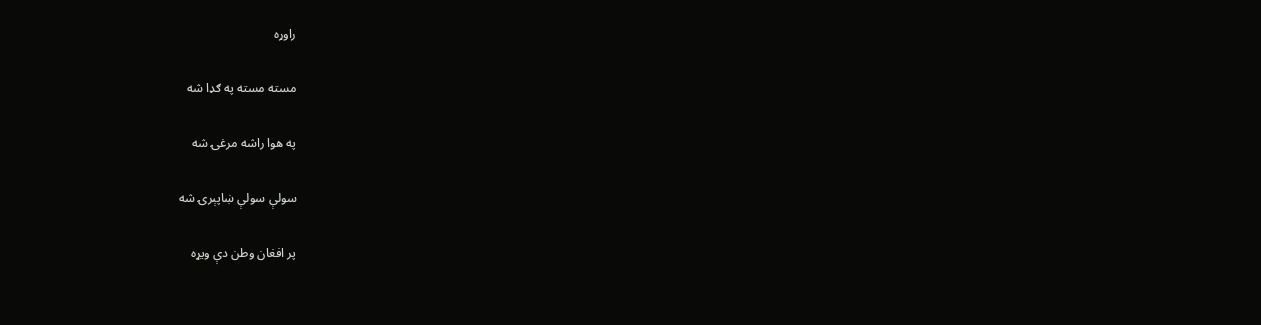راوړه

مسته مسته په ګډا شه

په هوا راشه مرغۍ شه

سولې سولې ښاپېرۍ شه

پر افغان وطن دې ویړه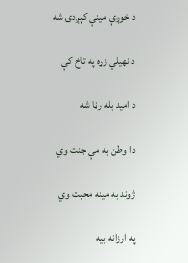د خوږې مینې کېږدۍ شه

د نهیلي زړه په تاخ کې

د امید بله رڼا شه

دا وطن به مې جنت وي

ژوند به مینه محبت وي

په ارزانه بیه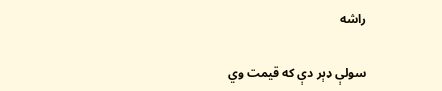راشه

سولې ډېر دې که قیمت وي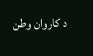د کاروان وطن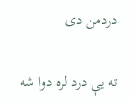دردمن دی

ته یې درد لره دوا شه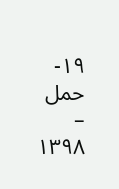۱۹- حمل – ۱۳۹۸